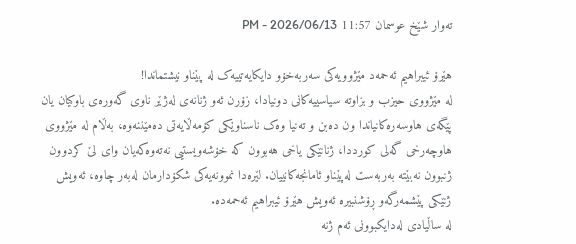تەوار شێخ عوسمان 11:57 PM - 2026/06/13

هێرۆ ئیبراهیم ئەحمەد مێژوویەکی سەربەخۆو دایکایەتییەک لە پێناو نیشتماندا!
لە مێژووی حیزب و بزاوتە سیاسییەکانی دونیادا، زۆرن ئەو ژنانەی لەژێر ناوی گەورەی باوکیان یان پێگەی هاوسەرەکانیاندا ون دەبن و تەنیا وەک ناسناوێکی کۆمەڵایەتی دەمێننەوە، بەڵام لە مێژووی هاوچەرخی گەلی کورددا، ژنانێکی یاخی هەبوون کە خۆشەویستیی نەتەوەکەیان وای لێ کردوون ژنبوون نەبێتە بەربەست لەپێناو ئامانجەکانییان. لێرەدا نموونەیەکی شکۆدارمان لەبەر چاوە، ئەویش  ژنێکی پێشمەرگەو ڕۆشنبیرە ئەویش هێرۆ ئیبراهیم ئەحمەدە.
لە ساڵیادی لەدایکبوونی ئەم ژنە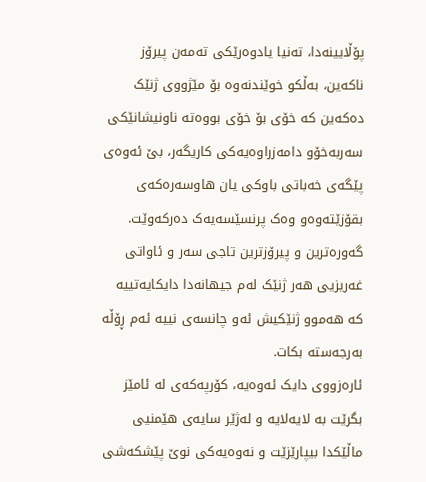پۆڵایینەدا، تەنیا یادوەرێکی تەمەن پیرۆز ناکەین، بەڵکو خوێندنەوە بۆ مێژووی ژنێک دەکەین کە خۆی بۆ خۆی بووەتە ناونیشانێکی سەربەخۆو دامەزراوەیەکی کاریگەر، بێ ئەوەی پێگەی خەباتی باوکی یان هاوسەرەکەی بقۆزێتەوەو وەک پرنسێسەیەک دەرکەوێت.
گەورەترین و پیرۆزترین تاجی سەر و ئاواتی غەریزیی هەر ژنێک لەم جیهانەدا دایکایەتییە کە هەموو ژنێکیش ئەو چانسەی نییە ئەم ڕۆڵە بەرجەستە بکات.
ئارەزووی دایک ئەوەیە، کۆرپەکەی لە ئامێز بگرێت بە لایەلایە و لەژێر سایەی هێمنیی ماڵێکدا بیپارێزێت و نەوەیەکی نوێ پێشکەشی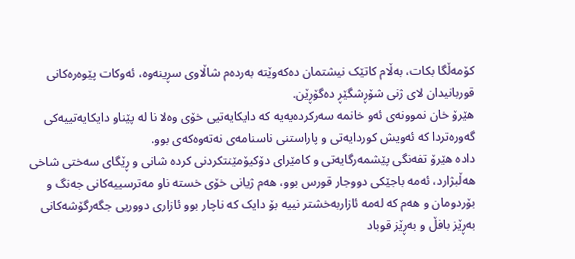کۆمەڵگا بکات، بەڵام کاتێک نیشتمان دەکەوێتە بەردەم شاڵاوی سڕینەوە، ئەوکات پێوەرەکانی قوربانیدان لای ژنی شۆڕشگێڕ دەگۆڕێن.
هێرۆ خان نموونەی ئەو خانمە سەرکردەیەیە کە دایکایەتیی خۆی وەلا نا لە پێناو دایکایەتییەکی گەورەتردا کە ئەویش کوردایەتی و پاراستنی ناسنامەی نەتەوەکەی بوو.
دادە هێرۆ تفەنگی پێشمەرگایەتی و کامێرای دۆکیۆمێنتکردنی کردە شانی و ڕێگای سەختی شاخی هەڵبژارد، ئەمە باجێکی دووجار قورس بوو، هەم ژیانی خۆی خستە ناو مەترسییەکانی جەنگ و بۆردومان و هەم کە لەمە ئازاربەخشتر نییە بۆ دایک کە ناچار بوو ئازاری دووریی جگەرگۆشەکانی بەڕێز بافڵ و بەڕێز قوباد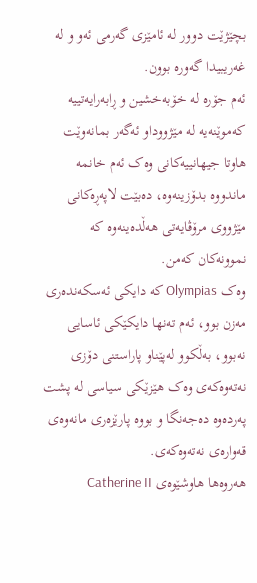بچێژێت دوور لە ئامێزی گەرمی ئەو و لە غەریبیدا گەورە بوون.
ئەم جۆرە لە خۆبەخشین و ڕابەرایەتییە کەموێنەیە لە مێژووداو ئەگەر بمانەوێت هاوتا جیهانییەکانی وەک ئەم خانمە ماندووە بدۆزینەوە، دەبێت لاپەڕەکانی مێژووی مرۆڤایەتی هەڵدەینەوە کە نموونەکان کەمن.
وەک Olympias کە دایکی ئەسکەندەری مەزن بوو، ئەم تەنها دایکێکی ئاسایی نەبوو، بەڵکوو لەپێناو پاراستنی دۆزی نەتەوەکەی وەک هێزێکی سیاسی لە پشت پەردەوە دەجەنگا و بووە پارێزەری مانەوەی قەوارەی نەتەوەکەی.
هەروەها هاوشێوەی Catherine II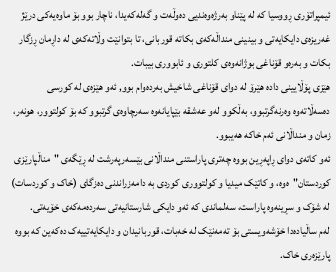ئیمپراتۆری ڕووسیا کە لە پێناو بەرژەوەندیی دەوڵەت و گەلەکەیدا، ناچار بوو بۆ ماوەیەکی درێژ غەریزەی دایکایەتی و بینینی منداڵەکەی بکاتە قوربانی، تا بتوانێت وڵاتەکەی لە داڕمان ڕزگار بکات و بەرەو قۆناغی بوژانەوەی کلتوری و ئابووری بیبات.
هێزی پۆڵایینی دادە هێرۆ لە دوای قۆناغی شاخیش بەردەوام بوو, ئەو هێزەی لە کورسی دەسەڵاتەوە وەرنەگرتبوو، بەڵکوو لەو عەشقە بێپایانەوە سەرچاوەی گرتبوو کە بۆ کولتوور، هونەر، زمان و منداڵانی ئەم خاکە هەیبوو.
ئەو کاتەی دوای ڕاپەڕین بووە چەتری پاراستنی منداڵانی بێسەرپەرشت لە ڕێگەی "مناڵپارێزی کوردستان"ەوە، و کاتێک میدیا و کولتووری کوردی بە دامەزراندنی دەزگای (خاک و کوردسات) لە شۆک و سڕینەوە پاراست، سەلماندی کە ئەو دایکی شارستانیەتی سەردەمەکەی خۆیەتی.
لەم ساڵیادەدا خۆشەویستی بۆ تەمەنێک لە خەبات، قوربانیدان و دایکایەتییەک دەکەین کە بووە پارێزەری خاک.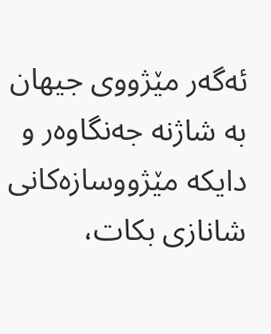ئەگەر مێژووی جیهان بە شاژنە جەنگاوەر و دایکە مێژووسازەکانی شانازی بکات،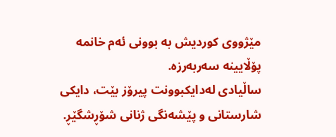مێژووی کوردیش بە بوونی ئەم خانمە پۆڵایینە سەربەرزە.
ساڵیادی لەدایکبوونت پیرۆز بێت، دایکی شارستانی و پێشەنگی ژنانی شۆڕشگێڕ.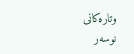وتارەکانی نوسەر